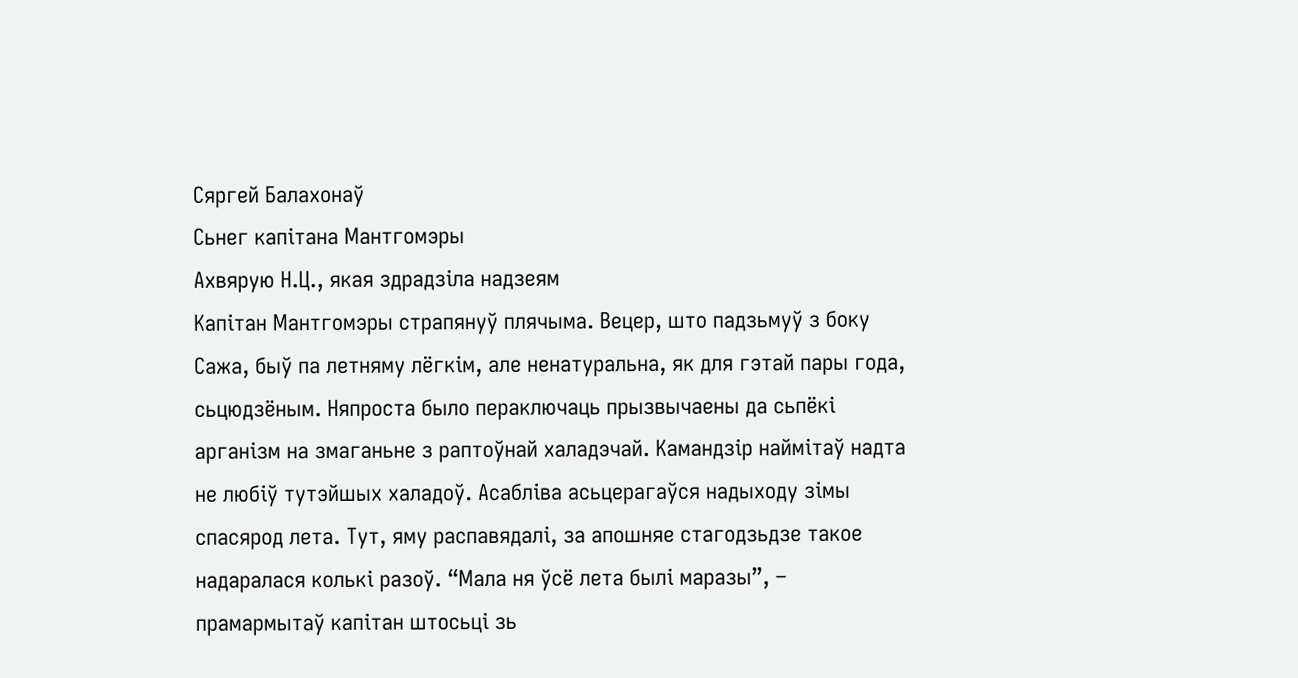Сяргей Балахонаў
Сьнег капітана Мантгомэры
Ахвярую Н.Ц., якая здрадзіла надзеям
Капітан Мантгомэры страпянуў плячыма. Вецер, што падзьмуў з боку Сажа, быў па летняму лёгкім, але ненатуральна, як для гэтай пары года, сьцюдзёным. Няпроста было пераключаць прызвычаены да сьпёкі арганізм на змаганьне з раптоўнай халадэчай. Камандзір наймітаў надта не любіў тутэйшых халадоў. Асабліва асьцерагаўся надыходу зімы спасярод лета. Тут, яму распавядалі, за апошняе стагодзьдзе такое надаралася колькі разоў. “Мала ня ўсё лета былі маразы”, – прамармытаў капітан штосьці зь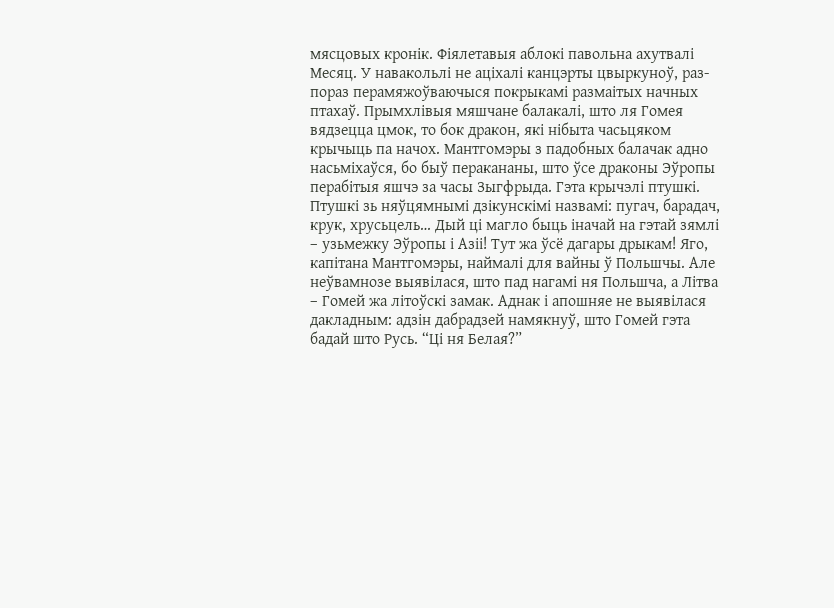мясцовых кронік. Фіялетавыя аблокі павольна ахутвалі Месяц. У навакольлі не аціхалі канцэрты цвыркуноў, раз-пораз перамяжоўваючыся покрыкамі размаітых начных птахаў. Прымхлівыя мяшчане балакалі, што ля Гомея вядзецца цмок, то бок дракон, які нібыта часьцяком крычыць па начох. Мантгомэры з падобных балачак адно насьміхаўся, бо быў перакананы, што ўсе драконы Эўропы перабітыя яшчэ за часы Зыгфрыда. Гэта крычэлі птушкі. Птушкі зь няўцямнымі дзікунскімі назвамі: пугач, барадач, крук, хрусьцель… Дый ці магло быць іначай на гэтай зямлі – узьмежку Эўропы і Азіі! Тут жа ўсё дагары дрыкам! Яго, капітана Мантгомэры, наймалі для вайны ў Польшчы. Але неўвамнозе выявілася, што пад нагамі ня Польшча, а Літва – Гомей жа літоўскі замак. Аднак і апошняе не выявілася дакладным: адзін дабрадзей намякнуў, што Гомей гэта бадай што Русь. “Ці ня Белая?”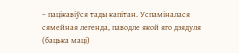– пацікавіўся тады капітан. Успаміналася сямейная легенда, паводле якой яго дзядуля (бацька маці)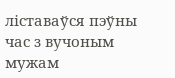ліставаўся пэўны час з вучоным мужам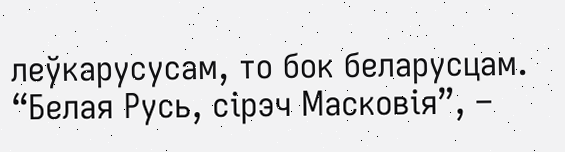леўкарусусам, то бок беларусцам. “Белая Русь, сірэч Масковія”, –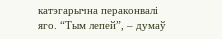катэгарычна пераконвалі яго. “Тым лепей”, – думаў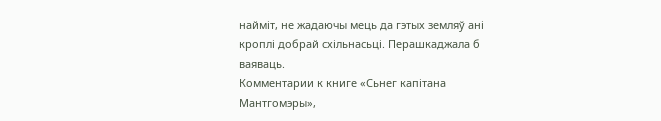найміт, не жадаючы мець да гэтых земляў ані кроплі добрай схільнасьці. Перашкаджала б ваяваць.
Комментарии к книге «Сьнег капітана Мантгомэры»,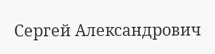Сергей Александрович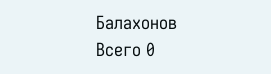Балахонов
Всего 0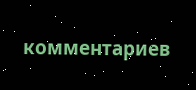комментариев